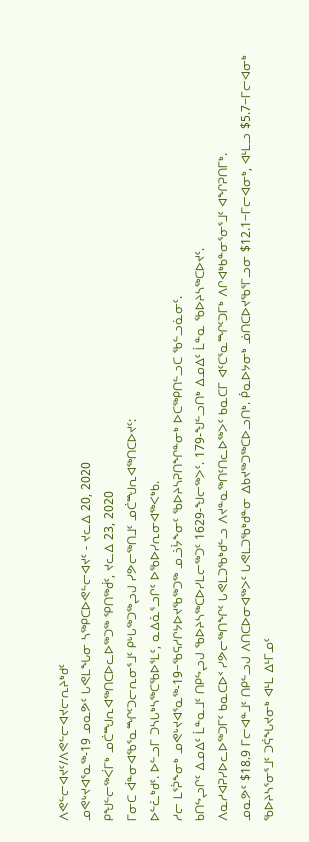ᐱᕙᓪᓕᐊᔪᑦ/ᐱᕙᓪᓕᐊᔪᓕᕆᔨᒃᑯᑦ
ᓄᕙᒡᔪᐊᕐᓇᖅ-19 ᓄᓇᕗᑦ ᒐᕙᒪᖓᓂ ᓴᖅᑭᑕᐅᕙᓪᓕᐊᔪᑦ - ᔪᓚᐃ 20, 2020
ᑭᖑᓪᓕᖅᐹᒥᒃ ᓄᑖᙳᕆᐊᖅᑎᑕᐅᓚᐅᖅᑐᖅ ᕿᑎᖅᑰᑦ, ᔪᓚᐃ 23, 2020
ᒥᓂᑕ ᐋᓐᓂᐊᖃᕐᓇᙱᑦᑐᓕᕆᓂᕐᒧᑦ ᑭᒡᒐᖅᑐᖅᖢᒍ ᓯᕗᓕᖅᑎᒧᑦ ᓄᑖᙳᕆᐊᖅᑎᑕᐅᔪᑦ:
ᐅᓪᓛᒃᑯᑦ. ᐅᓪᓗᒥ ᑐᓴᒐᒃᓴᖅᑕᖃᐅᕐᒪᑦ, ᓇᐃᓈᕐᓗᒋᑦ ᐅᖃᐅᓯᕆᓂᐊᖅᐸᒃᑲ.
ᓱᓕ ᒪᕐᕉᖕᓂᒃ ᓄᕙᒡᔪᐊᕐᓇᖅ-19−ᖃᕋᓱᒋᔭᐅᔪᖃᖅᑐᖅ ᓄᓘᔮᖕᓂᑦ ᖃᐅᔨᓴᕈᑎᖏᓐᓂᒃ ᐅᑕᖅᑭᑎᓪᓗᑕ ᖃᓪᓗᓈᓂᑦ.
ᑲᑎᖦᖢᒋᑦ ᐃᓄᐃᑦ ᒫᓐᓇᒧᑦ ᑎᑭᖦᖢᒍ ᖃᐅᔨᓴᖅᑕᐅᓯᒪᓕᖅᑐᑦ 1629-ᖑᓕᖅᐳᑦ. 179-ᖑᓪᓗᑎᒃ ᐃᓄᐃᑦ ᒫᓐᓇ ᖃᐅᔨᓴᖅᑕᐅᔪᑦ.
ᐱᓇᓱᐊᕈᓯᐅᓚᐅᖅᑐᒥᑦ ᑲᓇᑕᐅᑉ ᓯᕗᓕᖅᑎᖏᑦ ᒐᕙᒪᑐᖃᒃᑯᓪᓗ ᐱᔪᓐᓇᖅᑎᑦᑎᓚᐅᖅᐳᑦ ᑲᓇᑕᒥ ᐊᑦᑕᕐᓇᙱᑦᑐᒥᒃ ᐱᒋᐊᒃᑲᓐᓂᕐᓂᕐᒧᑦ ᐊᖏᕈᑎᒥᒃ.
ᓄᓇᕗᑦ $18.9 ᒥᓕᐊᓐᒧᑦ ᑎᑭᓪᓗᒍ ᐱᑎᑕᐅᓂᐊᖅᐳᑦ ᒐᕙᒪᑐᖃᒃᑯᓐᓂ ᐃᑲᔪᖅᑐᖅᑕᐅᓗᑎᒃ. ᑮᓇᐅᔭᓂᒃ ᓅᑎᑕᐅᔪᖃᕐᒥᓗᓂ $12.1−ᒥᓕᐊᓂᒃ, ᐊᒻᒪᓗ $5.7−ᒥᓕᐊᓂᒃ ᖃᐅᔨᓴᕐᓂᕐᒧᑦ ᑐᕌᖓᔪᓂᒃ ᐊᒻᒪ ᐃᒻᒥᓄᑦ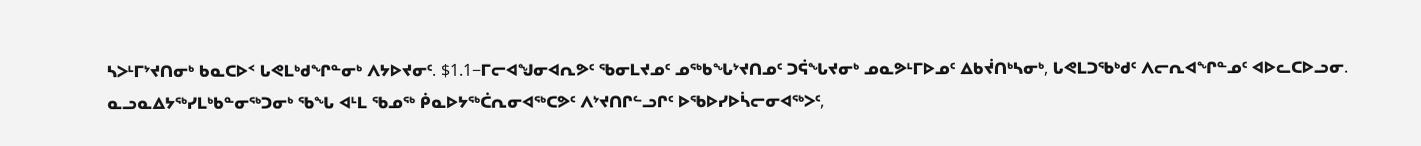ᓴᐳᒻᒥᔾᔪᑎᓂᒃ ᑲᓇᑕᐅᑉ ᒐᕙᒪᒃᑯᖏᓐᓂᒃ ᐱᔭᐅᔪᓂᑦ. $1.1−ᒥᓕᐊᖑᓂᐊᕆᕗᑦ ᖃᓂᒪᔪᓄᑦ ᓄᖅᑲᖓᔾᔪᑎᓄᑦ ᑐᕌᖓᔪᓂᒃ ᓄᓇᕗᒻᒥᐅᓄᑦ ᐃᑲᔫᑎᒃᓴᓂᒃ, ᒐᕙᒪᑐᖃᒃᑯᑦ ᐱᓕᕆᐊᖏᓐᓄᑦ ᐊᐅᓚᑕᐅᓗᓂ.
ᓇᓗᓇᐃᔭᖅᓯᒪᒃᑲᓐᓂᖅᑐᓂᒃ ᖃᖓ ᐊᒻᒪ ᖃᓄᖅ ᑮᓇᐅᔭᖅᑖᕆᓂᐊᖅᑕᕗᑦ ᐱᔾᔪᑎᒋᓪᓗᒋᑦ ᐅᖃᐅᓯᐅᓵᓕᓂᐊᖅᐳᑦ,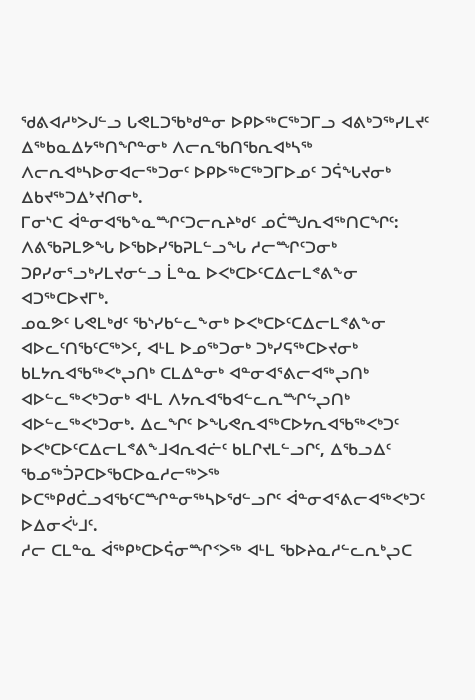ᖁᕕᐊᓱᒃᐳᒍᓪᓗ ᒐᕙᒪᑐᖃᒃᑯᓐᓂ ᐅᑭᐅᖅᑕᖅᑐᒥᓗ ᐊᕕᒃᑐᖅᓯᒪᔪᑦ ᐃᖅᑲᓇᐃᔭᖅᑎᖏᓐᓂᒃ ᐱᓕᕆᖃᑎᖃᕆᐊᒃᓴᖅ ᐱᓕᕆᐊᒃᓴᐅᓂᐊᓕᖅᑐᓂᑦ ᐅᑭᐅᖅᑕᖅᑐᒥᐅᓄᑦ ᑐᕌᖓᔪᓂᒃ ᐃᑲᔪᖅᑐᐃᔾᔪᑎᓂᒃ.
ᒥᓂᔅᑕ ᐋᓐᓂᐊᖃᖕᓇᙱᑦᑐᓕᕆᔨᒃᑯᑦ ᓄᑖᙳᕆᐊᖅᑎᑕᖏᑦ:
ᐱᕕᖃᕈᒪᕗᖓ ᐅᖃᐅᓯᖃᕈᒪᓪᓗᖓ ᓱᓕᙱᑦᑐᓂᒃ ᑐᑭᓯᓂᕐᓗᒃᓯᒪᔪᓂᓪᓗ ᒫᓐᓇ ᐅᐸᒃᑕᐅᑦᑕᐃᓕᒪᕝᕕᖕᓂ ᐊᑐᖅᑕᐅᔪᒥᒃ.
ᓄᓇᕗᑦ ᒐᕙᒪᒃᑯᑦ ᖃᔅᓯᑲᓪᓚᖕᓂᒃ ᐅᐸᒃᑕᐅᑦᑕᐃᓕᒪᕝᕕᖕᓂ ᐊᐅᓚᑦᑎᖃᑦᑕᖅᐳᑦ, ᐊᒻᒪ ᐅᓄᖅᑐᓂᒃ ᑐᒃᓯᕋᖅᑕᐅᔪᓂᒃ ᑲᒪᔭᕆᐊᖃᖅᐸᒃᖢᑎᒃ ᑕᒪᐃᓐᓂᒃ ᐊᓐᓂᐊᕐᕕᓕᐊᖅᖢᑎᒃ ᐊᐅᓪᓚᖅᐸᒃᑐᓂᒃ ᐊᒻᒪ ᐱᔭᕆᐊᖃᐊᓪᓚᕆᙱᖦᖢᑎᒃ ᐊᐅᓪᓚᖅᐸᒃᑐᓂᒃ. ᐃᓚᖏᑦ ᐅᖓᕙᕆᐊᖅᑕᐅᔭᕆᐊᖃᖅᐸᒃᑐᑦ ᐅᐸᒃᑕᐅᑦᑕᐃᓕᒪᕝᕕᖕᒧᐊᕆᐊᓖᑦ ᑲᒪᒋᔪᒪᓪᓗᒋᑦ, ᐃᖃᓗᐃᑦ ᖃᓄᖅᑑᕈᑕᐅᖃᑕᐅᓇᓱᓕᖅᐳᖅ ᐅᑕᖅᑭᑯᑖᓗᐊᖃᑦᑕᙱᓐᓂᖅᓴᐅᖁᓪᓗᒋᑦ ᐋᓐᓂᐊᕐᕕᓕᐊᖅᐸᒃᑐᑦ ᐅᐃᓂᐹᒡᒧᑦ.
ᓱᓕ ᑕᒪᓐᓇ ᐋᖅᑭᒃᑕᐅᕌᓂᙱᑉᐳᖅ ᐊᒻᒪ ᖃᐅᔨᓇᓱᓪᓚᕆᒃᖢᑕ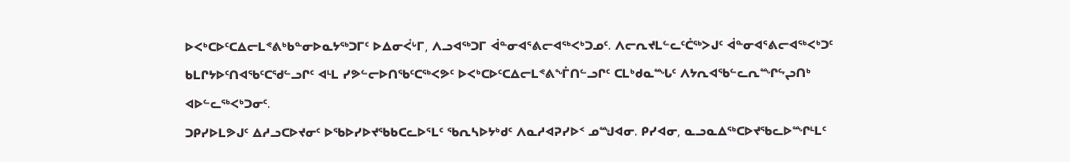ᐅᐸᒃᑕᐅᑦᑕᐃᓕᒪᕝᕕᒃᑲᓐᓂᐅᓇᔭᖅᑐᒥᑦ ᐅᐃᓂᐹᒡᒥ, ᐱᓗᐊᖅᑐᒥ ᐋᓐᓂᐊᕐᕕᓕᐊᖅᐸᒃᑐᓄᑦ. ᐱᓕᕆᔪᒪᓪᓚᑦᑖᖅᐳᒍᑦ ᐋᓐᓂᐊᕐᕕᓕᐊᖅᐸᒃᑐᑦ ᑲᒪᒋᔭᐅᑦᑎᐊᖃᑦᑕᖁᓪᓗᒋᑦ ᐊᒻᒪ ᓯᕗᓪᓕᐅᑎᖃᑦᑕᖅᐸᕗᑦ ᐅᐸᒃᑕᐅᑦᑕᐃᓕᒪᕝᕕᖕᒦᑎᓪᓗᒋᑦ ᑕᒪᒃᑯᓇᙵᑦ ᐱᔭᕆᐊᖃᓪᓚᕆᙱᖦᖢᑎᒃ ᐊᐅᓪᓚᖅᐸᒃᑐᓂᑦ.
ᑐᑭᓯᐅᒪᕗᒍᑦ ᐃᓱᓗᑕᐅᔪᓂᑦ ᐅᖃᐅᓯᐅᔪᖃᑲᑕᓚᐅᕐᒪᑦ ᖃᕆᓴᐅᔭᒃᑯᑦ ᐱᓇᓱᐊᕈᓯᐅᑉ ᓄᙳᐊᓂ. ᑭᓯᐊᓂ, ᓇᓗᓇᐃᖅᑕᐅᔪᖃᓚᐅᙱᒻᒪᑦ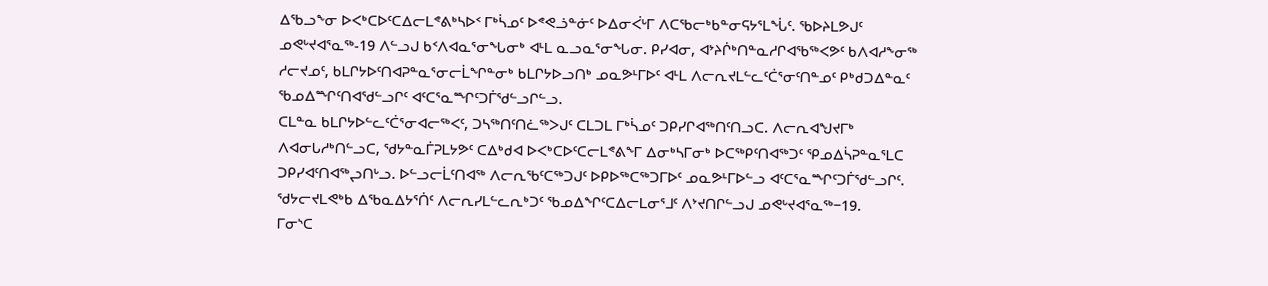ᐃᖃᓗᖕᓂ ᐅᐸᒃᑕᐅᑦᑕᐃᓕᒪᕝᕕᒃᓴᐅᑉ ᒥᒃᓵᓄᑦ ᐅᕝᕙᓘᓐᓃᑦ ᐅᐃᓂᐹᒡᒥ ᐱᑕᖃᓕᒃᑲᓐᓂᕋᔭᕐᒪᖔᑦ. ᖃᐅᔨᒪᕗᒍᑦ ᓄᕙᒡᔪᐊᕐᓇᖅ-19 ᐱᓪᓗᒍ ᑲᑉᐱᐊᓇᕐᓂᖓᓂᒃ ᐊᒻᒪ ᓇᓗᓇᕐᓂᖓᓂ. ᑭᓯᐊᓂ, ᐊᔾᔨᒌᒃᑎᓐᓇᓱᒋᐊᖃᖅᐸᕗᑦ ᑲᐱᐊᓱᖕᓂᖅ ᓱᓕᔪᓄᑦ, ᑲᒪᒋᔭᐅᑦᑎᐊᕈᓐᓇᕐᓂᓕᒫᖏᓐᓂᒃ ᑲᒪᒋᔭᐅᓗᑎᒃ ᓄᓇᕗᒻᒥᐅᑦ ᐊᒻᒪ ᐱᓕᕆᔪᒪᓪᓚᑦᑖᕐᓂᑦᑎᓐᓄᑦ ᑭᒃᑯᑐᐃᓐᓇᑦ ᖃᓄᐃᙱᑦᑎᐊᖁᓪᓗᒋᑦ ᐊᑦᑕᕐᓇᙱᑦᑐᒦᖁᓪᓗᒋᓪᓗ.
ᑕᒪᓐᓇ ᑲᒪᒋᔭᐅᓪᓚᑦᑖᕐᓂᐊᓕᖅᐸᑦ, ᑐᓴᖅᑎᑦᑎᓛᖅᐳᒍᑦ ᑕᒪᑐᒪ ᒥᒃᓵᓄᑦ ᑐᑭᓯᒋᐊᖅᑎᑦᑎᓗᑕ. ᐱᓕᕆᐊᖑᔪᒥᒃ ᐱᐊᓂᒐᓱᒃᑎᓪᓗᑕ, ᖁᔭᓐᓇᒦᕈᒪᔭᕗᑦ ᑕᐃᒃᑯᐊ ᐅᐸᒃᑕᐅᑦᑕᓕᒪᕝᕕᖕᒥ ᐃᓂᒃᓴᒥᓂᒃ ᐅᑕᖅᑭᑦᑎᐊᖅᑐᑦ ᕿᓄᐃᓵᕈᓐᓇᕐᒪᑕ ᑐᑭᓯᐊᑦᑎᐊᖅᖢᑎᒡᓗ. ᐅᓪᓗᓕᒫᑦᑎᐊᖅ ᐱᓕᕆᖃᑦᑕᖅᑐᒍᑦ ᐅᑭᐅᖅᑕᖅᑐᒥᐅᑦ ᓄᓇᕗᒻᒥᐅᓪᓗ ᐊᑦᑕᕐᓇᙱᑦᑐᒦᖁᓪᓗᒋᑦ. ᖁᔭᓕᔪᒪᕙᒃᑲ ᐃᖃᓇᐃᔭᕐᑏᑦ ᐱᓕᕆᓯᒪᓪᓚᕆᒃᑐᑦ ᖃᓄᐃᖏᑦᑕᐃᓕᒪᓂᕐᒧᑦ ᐱᔾᔪᑎᒋᓪᓗᒍ ᓄᕙᒡᔪᐊᕐᓇᖅ−19.
ᒥᓂᔅᑕ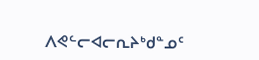ᐱᕙᓪᓕᐊᓕᕆᔨᒃᑯᓐᓄᑦ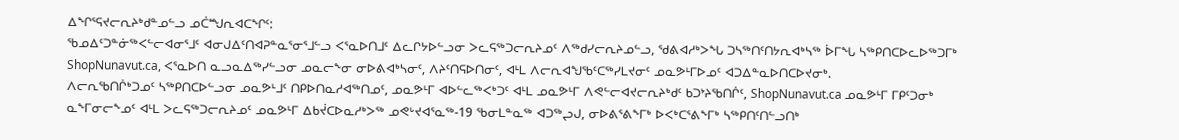ᐃᖏᕐᕋᔪᓕᕆᔨᒃᑯᓐᓄᓪᓗ ᓄᑖᙳᕆᐊᑕᖏᑦ:
ᖃᓄᐃᑦᑐᓐᓃᖅᐸᓪᓕᐊᓂᕐᒧᑦ ᐊᓂᒍᐃᑦᑎᐊᕈᓐᓇᕐᓂᕐᒧᓪᓗ ᐸᕐᓇᐅᑎᒧᑦ ᐃᓚᒋᔭᐅᓪᓗᓂ ᐳᓚᕋᖅᑐᓕᕆᔨᓄᑦ ᐱᖅᑯᓯᓕᕆᔨᓄᓪᓗ, ᖁᕕᐊᓱᒃᐳᖓ ᑐᓴᖅᑎᑦᑎᔭᕆᐊᒃᓴᖅ ᐆᒥᖓ ᓴᖅᑭᑎᑕᐅᓚᐅᖅᑐᒥᒃ ShopNunavut.ca, ᐸᕐᓇᐅᑎ ᓇᓗᓇᐃᖅᓯᓪᓗᓂ ᓄᓇᓕᖕᓂ ᓂᐅᕕᐊᒃᓴᓂᑦ, ᐱᔨᑦᑎᕋᐅᑎᓂᑦ, ᐊᒻᒪ ᐱᓕᕆᐊᖑᖃᑦᑕᖅᓯᒪᔪᓂᑦ ᓄᓇᕗᒻᒥᐅᓄᑦ ᐊᑐᐃᓐᓇᐅᑎᑕᐅᔪᓂᒃ.
ᐱᓕᕆᖃᑎᒌᒃᑐᓄᑦ ᓴᖅᑭᑎᑕᐅᓪᓗᓂ ᓄᓇᕗᒻᒧᑦ ᑎᑭᐅᑎᓇᓱᐊᖅᑎᓄᑦ, ᓄᓇᕗᒻᒥ ᐊᐅᓪᓚᖅᐸᒃᑐᑦ ᐊᒻᒪ ᓄᓇᕗᒻᒥ ᐱᕙᓪᓕᐊᔪᓕᕆᔨᒃᑯᑦ ᑲᑐᔾᔨᖃᑎᒌᑦ, ShopNunavut.ca ᓄᓇᕗᒻᒥ ᒥᑭᑦᑐᓂᒃ ᓇᖕᒥᓂᓕᖕᓄᑦ ᐊᒻᒪ ᐳᓚᕋᖅᑐᓕᕆᔨᓄᑦ ᓄᓇᕗᒻᒥ ᐃᑲᔫᑕᐅᓇᓱᒃᐳᖅ ᓄᕙᒡᔪᐊᕐᓇᖅ-19 ᖃᓂᒪᓐᓇᖅ ᐊᑐᖅᖢᒍ, ᓂᐅᕕᕐᕕᖕᒥᒃ ᐅᐸᒃᑕᕐᕕᖕᒥᒃ ᓴᖅᑭᑎᑦᑎᓪᓗᑎᒃ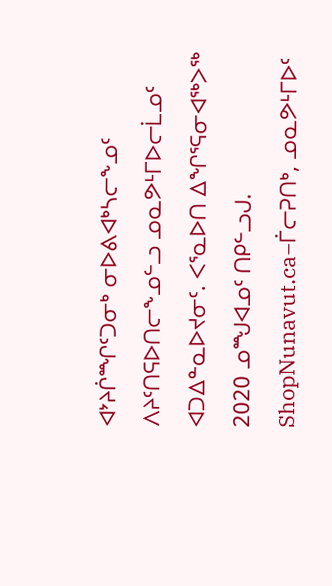ᐊᔾᔨᒌᙱᑦᑐᓂᒃ ᓂᐅᕕᐊᒃᓴᓕᖕᓄᑦ ᐱᔨᑦᑎᕋᐅᑎᓕᖕᓄᓪᓗ ᓄᓇᕗᒻᒥᐅᓕᒫᓄᑦ ᐊᑐᐃᓐᓇᐅᔪᓂᑦ. ᐸᕐᓇᐅᑎ ᐃᖏᕐᕋᓂᐊᖅᐳᖅ 2020 ᓄᙳᐊᓄᑦ ᑎᑭᓪᓗᒍ.
ShopNunavut.ca−ᒦᓕᕈᑎᒃ, ᓄᓇᕗᒻᒥᐅᑦ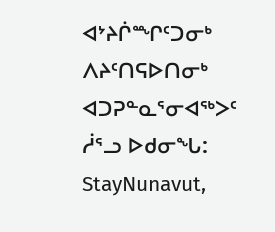ᐊᔾᔨᒌᙱᑦᑐᓂᒃ ᐱᔨᑦᑎᕋᐅᑎᓂᒃ ᐊᑐᕈᓐᓇᕐᓂᐊᖅᐳᑦ ᓲᕐᓗ ᐅᑯᓂᖓ: StayNunavut,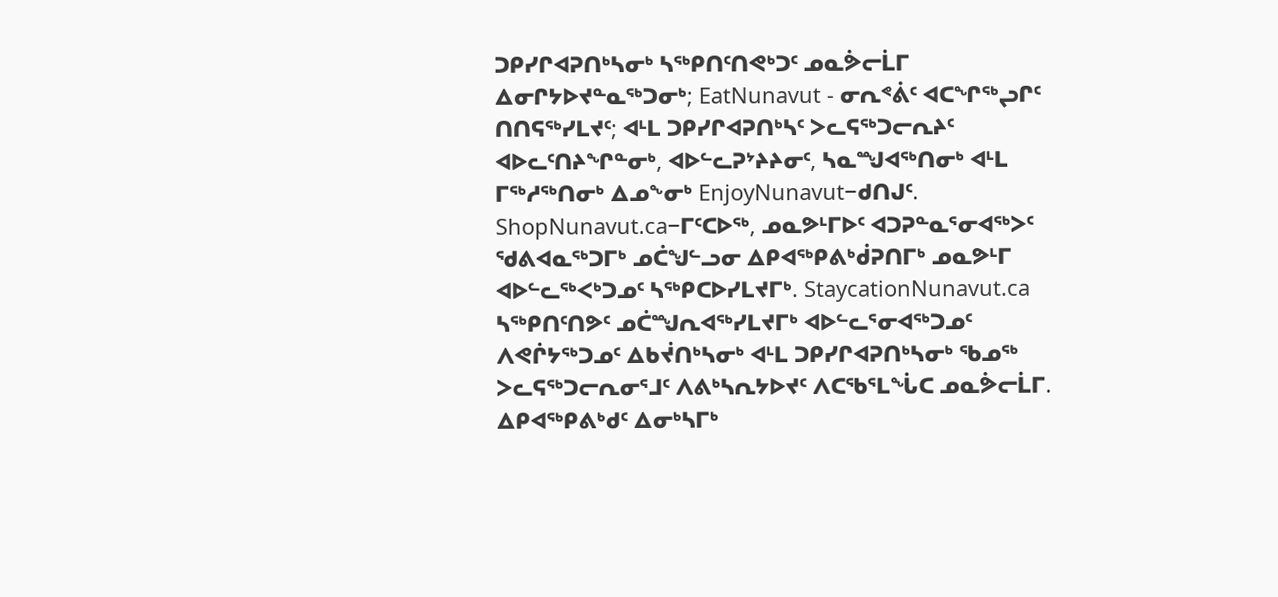ᑐᑭᓯᒋᐊᕈᑎᒃᓴᓂᒃ ᓴᖅᑭᑎᑦᑎᕙᒃᑐᑦ ᓄᓇᕘᓕᒫᒥ ᐃᓂᒋᔭᐅᔪᓐᓇᖅᑐᓂᒃ; EatNunavut - ᓂᕆᕝᕖᑦ ᐊᑕᖏᖅᖢᒋᑦ ᑎᑎᕋᖅᓯᒪᔪᑦ; ᐊᒻᒪ ᑐᑭᓯᒋᐊᕈᑎᒃᓴᑦ ᐳᓚᕋᖅᑐᓕᕆᔨᑦ ᐊᐅᓚᑦᑎᔨᖏᓐᓂᒃ, ᐊᐅᓪᓚᕈᔾᔨᔨᓂᑦ, ᓴᓇᙳᐊᖅᑎᓂᒃ ᐊᒻᒪ ᒥᖅᓱᖅᑎᓂᒃ ᐃᓄᖕᓂᒃ EnjoyNunavut−ᑯᑎᒍᑦ.
ShopNunavut.ca−ᒥᑦᑕᐅᖅ, ᓄᓇᕗᒻᒥᐅᑦ ᐊᑐᕈᓐᓇᕐᓂᐊᖅᐳᑦ ᖁᕕᐊᓇᖅᑐᒥᒃ ᓄᑖᖑᓪᓗᓂ ᐃᑭᐊᖅᑭᕕᒃᑰᕈᑎᒥᒃ ᓄᓇᕗᒻᒥ ᐊᐅᓪᓚᖅᐸᒃᑐᓄᑦ ᓴᖅᑭᑕᐅᓯᒪᔪᒥᒃ. StaycationNunavut.ca ᓴᖅᑭᑎᑦᑎᕗᑦ ᓄᑖᙳᕆᐊᖅᓯᒪᔪᒥᒃ ᐊᐅᓪᓚᕐᓂᐊᖅᑐᓄᑦ ᐱᕙᒌᔭᖅᑐᓄᑦ ᐃᑲᔫᑎᒃᓴᓂᒃ ᐊᒻᒪ ᑐᑭᓯᒋᐊᕈᑎᒃᓴᓂᒃ ᖃᓄᖅ ᐳᓚᕋᖅᑐᓕᕆᓂᕐᒧᑦ ᐱᕕᒃᓴᕆᔭᐅᔪᑦ ᐱᑕᖃᕐᒪᖔᑕ ᓄᓇᕘᓕᒫᒥ. ᐃᑭᐊᖅᑭᕕᒃᑯᑦ ᐃᓂᒃᓴᒥᒃ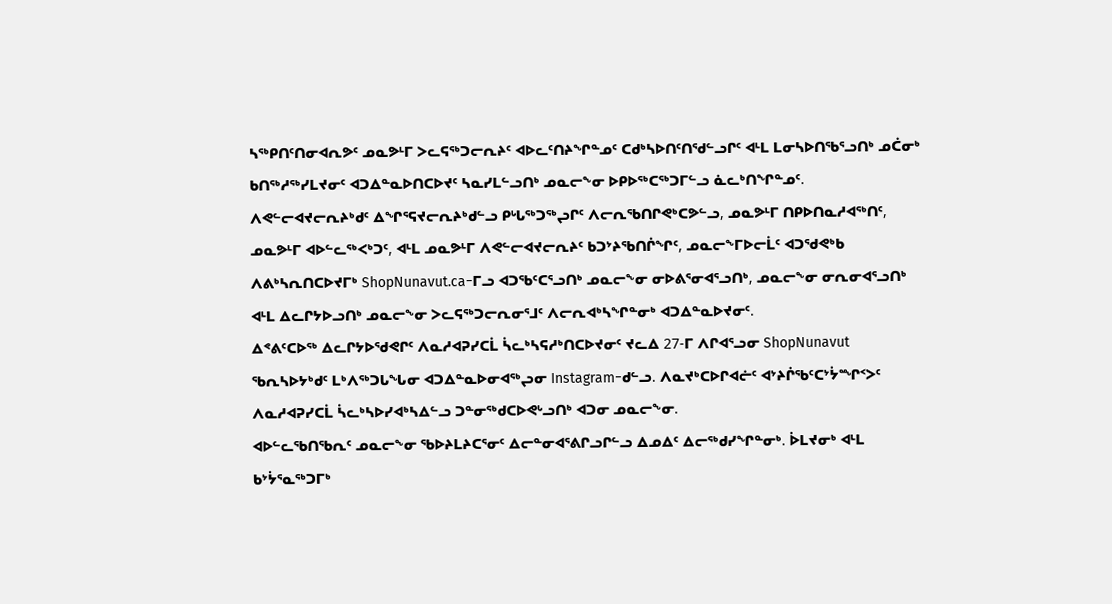ᓴᖅᑭᑎᑦᑎᓂᐊᕆᕗᑦ ᓄᓇᕗᒻᒥ ᐳᓚᕋᖅᑐᓕᕆᔨᑦ ᐊᐅᓚᑦᑎᔨᖏᓐᓄᑦ ᑕᑯᒃᓴᐅᑎᑦᑎᖁᓪᓗᒋᑦ ᐊᒻᒪ ᒪᓂᓴᐅᑎᖃᕐᓗᑎᒃ ᓄᑖᓂᒃ ᑲᑎᖅᓱᖅᓯᒪᔪᓂᑦ ᐊᑐᐃᓐᓇᐅᑎᑕᐅᔪᑦ ᓴᓇᓯᒪᓪᓗᑎᒃ ᓄᓇᓕᖕᓂ ᐅᑭᐅᖅᑕᖅᑐᒥᓪᓗ ᓈᓚᒃᑎᖏᓐᓄᑦ.
ᐱᕙᓪᓕᐊᔪᓕᕆᔨᒃᑯᑦ ᐃᖏᕐᕋᔪᓕᕆᔨᒃᑯᓪᓗ ᑭᒡᒐᖅᑐᖅᖢᒋᑦ ᐱᓕᕆᖃᑎᒋᕙᒃᑕᕗᓪᓗ, ᓄᓇᕗᒻᒥ ᑎᑭᐅᑎᓇᓱᐊᖅᑎᑦ, ᓄᓇᕗᒻᒥ ᐊᐅᓪᓚᖅᐸᒃᑐᑦ, ᐊᒻᒪ ᓄᓇᕗᒻᒥ ᐱᕙᓪᓕᐊᔪᓕᕆᔨᑦ ᑲᑐᔾᔨᖃᑎᒌᖏᑦ, ᓄᓇᓕᖕᒥᐅᓕᒫᑦ ᐊᑐᖁᕙᒃᑲ ᐱᕕᒃᓴᕆᑎᑕᐅᔪᒥᒃ ShopNunavut.ca−ᒥᓗ ᐊᑐᖃᑦᑕᕐᓗᑎᒃ ᓄᓇᓕᖕᓂ ᓂᐅᕕᕐᓂᐊᕐᓗᑎᒃ, ᓄᓇᓕᖕᓂ ᓂᕆᓂᐊᕐᓗᑎᒃ ᐊᒻᒪ ᐃᓚᒋᔭᐅᓗᑎᒃ ᓄᓇᓕᖕᓂ ᐳᓚᕋᖅᑐᓕᕆᓂᕐᒧᑦ ᐱᓕᕆᐊᒃᓴᖏᓐᓂᒃ ᐊᑐᐃᓐᓇᐅᔪᓂᑦ.
ᐃᕝᕕᑦᑕᐅᖅ ᐃᓚᒋᔭᐅᖁᕙᒋᑦ ᐱᓇᓱᐊᕈᓯᑕᒫ ᓵᓚᒃᓴᕋᓱᒃᑎᑕᐅᔪᓂᑦ ᔪᓚᐃ 27-ᒥ ᐱᒋᐊᕐᓗᓂ ShopNunavut ᖃᕆᓴᐅᔭᒃᑯᑦ ᒪᒃᐱᖅᑐᒐᖓᓂ ᐊᑐᐃᓐᓇᐅᓂᐊᖅᖢᓂ Instagram−ᑯᓪᓗ. ᐱᓇᔪᒃᑕᐅᒋᐊᓖᑦ ᐊᔾᔨᒌᖃᑦᑕᔾᔮᙱᑉᐳᑦ ᐱᓇᓱᐊᕈᓯᑕᒫ ᓵᓚᒃᓴᐅᓯᐊᒃᓴᐃᓪᓗ ᑐᓐᓂᖅᑯᑕᐅᕙᒡᓗᑎᒃ ᐊᑐᓂ ᓄᓇᓕᖕᓂ.
ᐊᐅᓪᓚᖃᑎᖃᕆᑦ ᓄᓇᓕᖕᓂ ᖃᐅᔨᒪᔨᑕᕐᓂᑦ ᐃᓕᓐᓂᐊᕐᕕᒋᓗᒋᓪᓗ ᐃᓄᐃᑦ ᐃᓕᖅᑯᓯᖏᓐᓂᒃ. ᐆᒪᔪᓂᒃ ᐊᒻᒪ ᑲᔾᔮᕐᓇᖅᑐᒥᒃ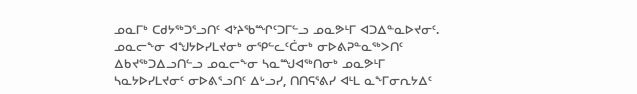ᓄᓇᒥᒃ ᑕᑯᔭᖅᑐᕐᓗᑎᑦ ᐊᔾᔨᖃᙱᑦᑐᒥᓪᓗ ᓄᓇᕗᒻᒥ ᐊᑐᐃᓐᓇᐅᔪᓂᑦ. ᓄᓇᓕᖕᓂ ᐊᖑᔭᐅᓯᒪᔪᓂᒃ ᓂᕿᓪᓚᑦᑖᓂᒃ ᓂᐅᕕᕈᓐᓇᖅᐳᑎᑦ ᐃᑲᔪᖅᑐᐃᓗᑎᓪᓗ ᓄᓇᓕᖕᓂ ᓴᓇᙳᐊᖅᑎᓂᒃ ᓄᓇᕗᒻᒥ ᓴᓇᔭᐅᓯᒪᔪᓂᑦ ᓂᐅᕕᕐᓗᑎᑦ ᐃᒡᓗᓯ, ᑎᑎᕋᕐᕕᓯ ᐊᒻᒪ ᓇᖕᒥᓂᕆᔭᐃᑦ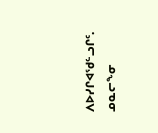ᐱᐅᓯᒋᐊᖁᓪᓗᒋᑦ.
ᓄᓇᓕᖕᓂ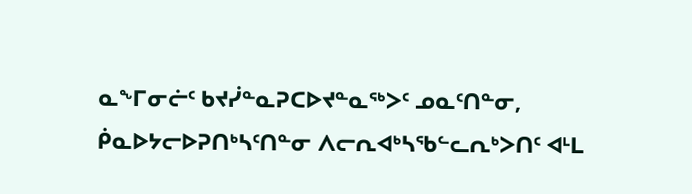ᓇᖕᒥᓂᓖᑦ ᑲᔪᓰᓐᓇᕈᑕᐅᔪᓐᓇᖅᐳᑦ ᓄᓇᑦᑎᓐᓂ, ᑮᓇᐅᔭᓕᐅᕈᑎᒃᓴᑦᑎᓐᓂ ᐱᓕᕆᐊᒃᓴᖃᓪᓚᕆᒃᐳᑎᑦ ᐊᒻᒪ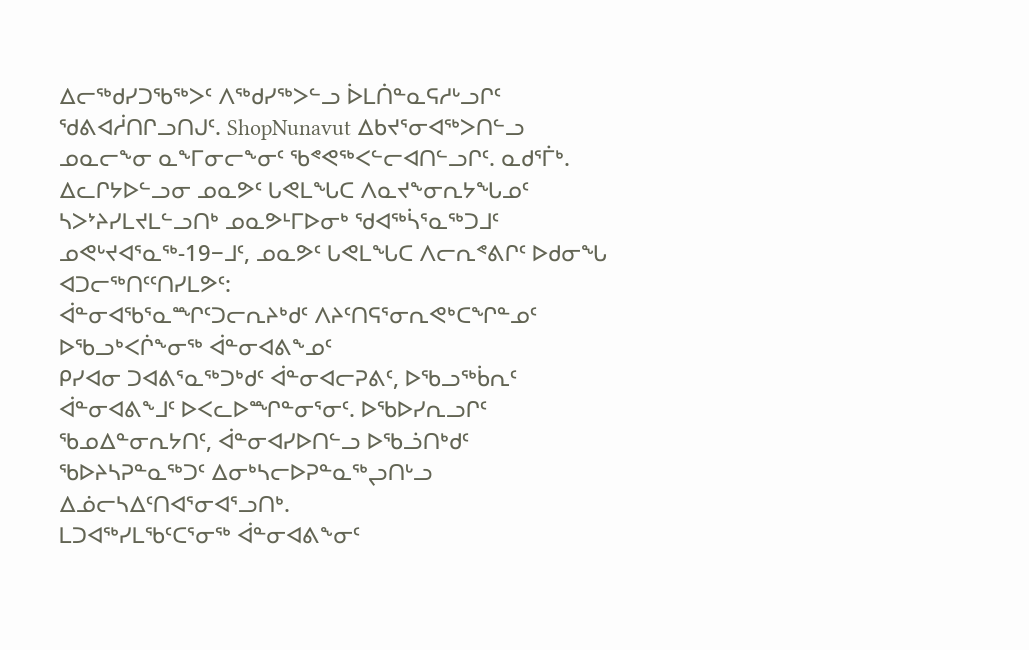ᐃᓕᖅᑯᓯᑐᖃᖅᐳᑦ ᐱᖅᑯᓯᖅᐳᓪᓗ ᐆᒪᑏᓐᓇᕋᓱᒡᓗᒋᑦ ᖁᕕᐊᓲᑎᒋᓗᑎᒍᑦ. ShopNunavut ᐃᑲᔪᕐᓂᐊᖅᐳᑎᓪᓗ ᓄᓇᓕᖕᓂ ᓇᖕᒥᓂᓕᖕᓂᑦ ᖃᕝᕙᖅᐸᓪᓕᐊᑎᓪᓗᒋᑦ. ᓇᑯᕐᒦᒃ.
ᐃᓚᒋᔭᐅᓪᓗᓂ ᓄᓇᕗᑦ ᒐᕙᒪᖓᑕ ᐱᓇᔪᖕᓂᕆᔭᖓᓄᑦ ᓴᐳᔾᔨᓯᒪᔪᒪᓪᓗᑎᒃ ᓄᓇᕗᒻᒥᐅᓂᒃ ᖁᐊᖅᓵᕐᓇᖅᑐᒧᑦ ᓄᕙᒡᔪᐊᕐᓇᖅ-19−ᒧᑦ, ᓄᓇᕗᑦ ᒐᕙᒪᖓᑕ ᐱᓕᕆᕝᕕᒋᑦ ᐅᑯᓂᖓ ᐊᑐᓕᖅᑎᑦᑦᑎᓯᒪᕗᑦ:
ᐋᓐᓂᐊᖃᕐᓇᙱᑦᑐᓕᕆᔨᒃᑯᑦ ᐱᔨᑦᑎᕋᕐᓂᕆᕙᒃᑕᖏᓐᓄᑦ
ᐅᖃᓗᒃᐸᒌᖕᓂᖅ ᐋᓐᓂᐊᕕᖕᓄᑦ
ᑭᓯᐊᓂ ᑐᐊᕕᕐᓇᖅᑐᒃᑯᑦ ᐋᓐᓂᐊᓕᕈᕕᑦ, ᐅᖃᓗᖅᑳᕆᑦ ᐋᓐᓂᐊᕕᖕᒧᑦ ᐅᐸᓚᐅᙱᓐᓂᕐᓂᑦ. ᐅᖃᐅᓯᕆᓗᒋᑦ ᖃᓄᐃᓐᓂᕆᔭᑎᑦ, ᐋᓐᓂᐊᓯᐅᑎᓪᓗ ᐅᖃᓘᑎᒃᑯᑦ ᖃᐅᔨᓴᕈᓐᓇᖅᑐᑦ ᐃᓂᒃᓴᓕᐅᕈᓐᓇᖅᖢᑎᒡᓗ ᐃᓅᓕᓴᐃᑦᑎᐊᕐᓂᐊᕐᓗᑎᒃ.
ᒪᑐᐊᖅᓯᒪᖃᑦᑕᕐᓂᖅ ᐋᓐᓂᐊᕕᖕᓂᑦ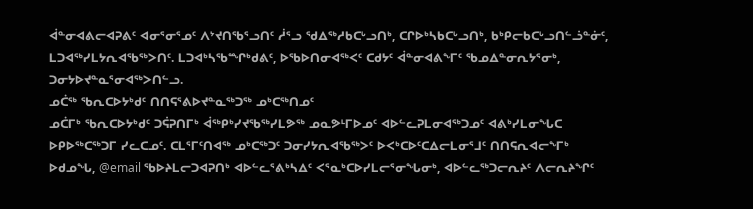ᐋᓐᓂᐊᕕᓕᐊᕈᕕᑦ ᐊᓂᕐᓂᕐᓄᑦ ᐱᔾᔪᑎᖃᕐᓗᑎᑦ ᓲᕐᓗ ᖁᐃᖅᓱᑲᑕᒡᓗᑎᒃ, ᑕᒋᐅᒃᓴᑲᑕᒡᓗᑎᒃ, ᑲᒃᑭᓕᑲᑕᒡᓗᑎᓪᓘᓐᓃᑦ, ᒪᑐᐊᖅᓯᒪᔭᕆᐊᖃᖅᐳᑎᑦ. ᒪᑐᐊᒃᓴᖃᙱᒃᑯᕕᑦ, ᐅᖃᐅᑎᓂᐊᖅᐸᑦ ᑕᑯᔭᑦ ᐋᓐᓂᐊᕕᖕᒥᑦ ᖃᓄᐃᓐᓂᕆᔭᕐᓂᒃ, ᑐᓂᔭᐅᔪᓐᓇᕐᓂᐊᖅᐳᑎᓪᓗ.
ᓄᑖᖅ ᖃᕆᑕᐅᔭᒃᑯᑦ ᑎᑎᕋᕐᕕᐅᔪᓐᓇᖅᑐᖅ ᓄᒃᑕᖅᑎᓄᑦ
ᓄᑖᒥᒃ ᖃᕆᑕᐅᔭᒃᑯᑦ ᑐᕌᕈᑎᒥᒃ ᐋᖅᑭᒃᓯᔪᖃᖅᓯᒪᕗᖅ ᓄᓇᕗᒻᒥᐅᓄᑦ ᐊᐅᓪᓚᕈᒪᓂᐊᖅᑐᓄᑦ ᐊᕕᒃᓯᒪᓂᖓᑕ ᐅᑭᐅᖅᑕᖅᑐᒥ ᓯᓚᑕᓄᑦ. ᑕᒪᕐᒥᑦᑎᐊᖅ ᓄᒃᑕᖅᑐᑦ ᑐᓂᓯᔭᕆᐊᖃᖅᐳᑦ ᐅᐸᒃᑕᐅᑦᑕᐃᓕᒪᓂᕐᒧᑦ ᑎᑎᕋᕆᐊᓕᖕᒥᒃ ᐅᑯᓄᖓ, @email ᖃᐅᔨᒪᓕᑐᐊᕈᑎᒃ ᐊᐅᓪᓚᕐᕕᒃᓴᐃᑦ ᐸᕐᓇᒃᑕᐅᓯᒪᓕᕐᓂᖓᓂᒃ, ᐊᐅᓪᓚᖅᑐᓕᕆᔨᑦ ᐱᓕᕆᔨᖏᑦ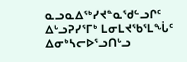ᓇᓗᓇᐃᖅᓯᔪᓐᓇᖁᓪᓗᒋᑦ ᐃᒡᓗᕈᓯᕐᒥᒃ ᒪᓂᒪᔪᖃᕐᒪᖔᑦ ᐃᓂᒃᓴᓕᐅᕐᓗᑎᒡᓗ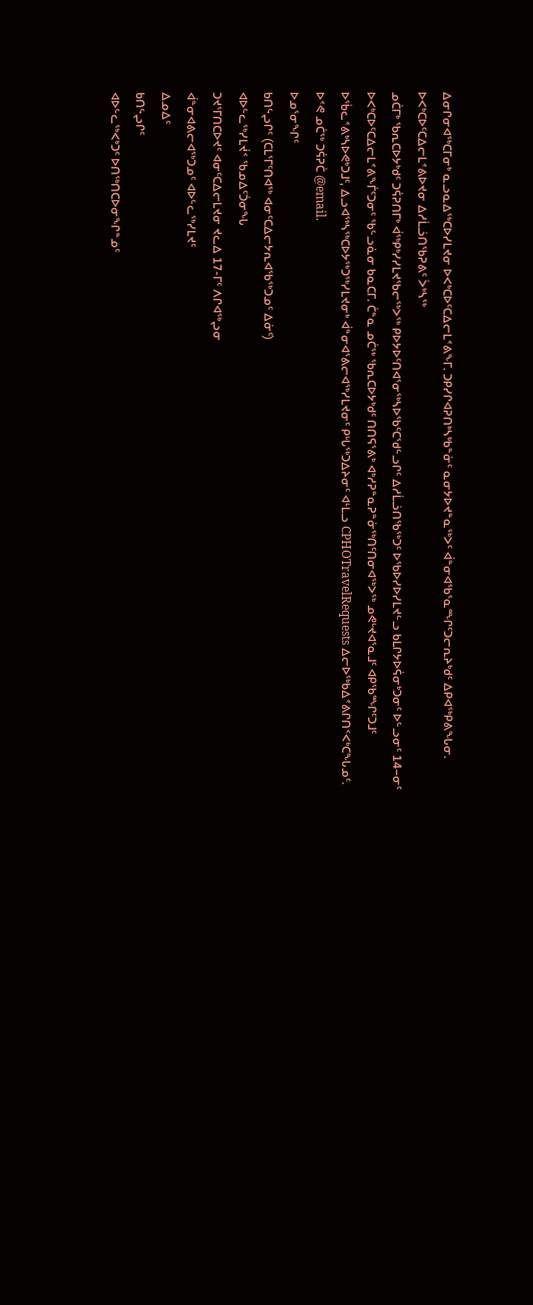ᐃᓂᒋᓂᐊᖅᑕᒥᓂᒃ ᓇᓗᓇᐃᖅᑕᐅᓯᒪᔪᓂ ᐅᐸᒃᑕᐅᑦᑕᐃᓕᒪᕝᕕᖕᒥ. ᑐᑭᓯᒋᐊᕈᑎᒃᓴᒃᑲᓐᓃᑦ ᓇᓂᔭᐅᔪᓐᓇᖅᐳᑦ ᐋᓐᓂᐊᖃᕐᓇᙱᑦᑐᓕᕆᔨᒃᑯᑦ ᐃᑭᐊᖅᑭᕕᖓᓂ.
ᐅᐸᒃᑕᐅᑦᑕᐃᓕᒪᕝᕕᐅᔪᓂ ᐃᓱᒫᓘᑎᖃᕈᕕᑦ ᐴᒃᓴᖅ
ᓄᑖᒥᒃ ᖃᕆᑕᐅᔭᒃᑯᑦ ᑐᕌᕈᑎᒥᒃ ᐋᖅᑭᒃᓯᓯᒪᔪᖃᓕᖅᐳᖅ ᑭᐅᔭᐅᑦᑎᐊᕐᓂᖅᓴᐅᖃᑦᑕᖁᓪᓗᒋᑦ ᐃᓱᒫᓘᑎᖃᖅᑐᑦ ᐅᖃᐅᓯᐅᓯᒪᔪᓪᓗ ᑲᒪᒋᔭᐅᕌᓂᒃᑐᓂᑦ ᐅᓪᓗᓂᑦ 14−ᓂᑦ ᐅᐸᒃᑕᐅᑦᑕᐃᓕᒪᕝᕕᖕᒦᑦᑐᓂᑦ ᖃᓪᓗᓈᓂ ᑲᓇᑕᒥ. ᑖᓐᓇ ᓄᑖᖅ ᖃᕆᑕᐅᔭᒃᑯᑦ ᑎᑎᕋᕐᕕᒃ ᐊᒃᓱᕈᓐᓇᕈᓐᓃᖅᑎᑦᑎᓂᐊᖅᐳᖅ ᓄᕙᒡᔪᐊᕐᓇᒧᑦ ᐊᑭᖃᙱᑦᑐᒧᑦ ᐅᖄᓚᕝᕕᒃᓴᐅᕙᒃᑐᒧᑦ, ᐃᓗᐊᖅᓴᖅᑕᐅᔭᖅᑐᖅᓯᒪᔪᓂᒃ ᐋᓐᓂᐊᕐᕕᓕᐊᖅᓯᒪᔪᓂᑦ ᑭᒡᒐᖅᑐᐃᔨᓂᑦ ᐊᒻᒪᓗ CPHOTravelRequests ᐃᓕᐅᖅᑲᐃᕝᕕᒋᑎᑉᐸᒃᑕᖓᓄᑦ. ᐅᕝᕙ ᓄᑖᖅ ᑐᕌᕈᑖ @email.
ᐅᓄᕐᓂᖏᑦ
ᑲᑎᖦᖢᒋᑦ (ᑕᒪᕐᒥᑦᑎᐊᖅ ᐊᓂᑦᑕᐃᓕᔭᕆᐊᖃᖅᑐᓄᑦ ᐃᓃᑦ)
ᐊᐅᓪᓚᖅᓯᒪᔫᑉ ᖃᓄᐃᑦᑑᓂᖓ
ᑐᔪᕐᒥᑎᑕᐅᔪᑦ ᐊᓂᑦᑕᐃᓕᒪᔪᓂ ᔪᓚᐃ 17-ᒥᑦ ᐱᒋᐊᖅᖢᓂ
ᐋᓐᓂᐊᕕᓕᐊᖅᑐᓄᑦ ᐊᐅᓪᓚᖅᓯᒪᔪᑦ
ᐃᓄᐃᑦ
ᑲᑎᖦᖢᒋᑦ
ᐊᐅᓪᓚᖅᐸᒃᑐᑦ ᐅᑎᖅᑎᑕᐅᓂᖏᓐᓄᑦ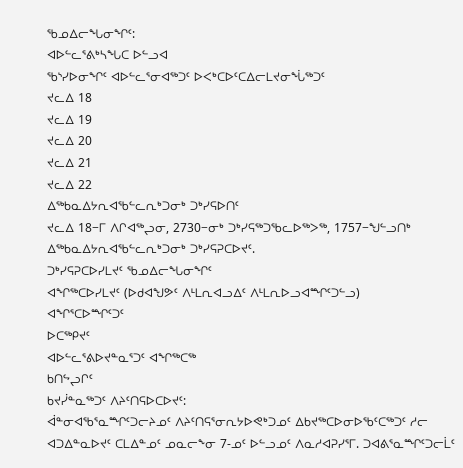ᖃᓄᐃᓕᖓᓂᖏᑦ:
ᐊᐅᓪᓚᕐᕕᒃᓴᖓᑕ ᐅᓪᓗᐊ
ᖃᔅᓯᐅᓂᖏᑦ ᐊᐅᓪᓚᕐᓂᐊᖅᑐᑦ ᐅᐸᒃᑕᐅᑦᑕᐃᓕᒪᔪᓂᖔᖅᑐᑦ
ᔪᓚᐃ 18
ᔪᓚᐃ 19
ᔪᓚᐃ 20
ᔪᓚᐃ 21
ᔪᓚᐃ 22
ᐃᖅᑲᓇᐃᔭᕆᐊᖃᓪᓚᕆᒃᑐᓂᒃ ᑐᒃᓯᕋᐅᑎᑦ
ᔪᓚᐃ 18−ᒥ ᐱᒋᐊᖅᖢᓂ, 2730−ᓂᒃ ᑐᒃᓯᕋᖅᑐᖃᓚᐅᖅᐳᖅ, 1757−ᖑᓪᓗᑎᒃ ᐃᖅᑲᓇᐃᔭᕆᐊᖃᓪᓚᕆᒃᑐᓂᒃ ᑐᒃᓯᕋᕈᑕᐅᔪᑦ.
ᑐᒃᓯᕋᕈᑕᐅᓯᒪᔪᑦ ᖃᓄᐃᓕᖓᓂᖏᑦ
ᐊᖏᖅᑕᐅᓯᒪᔪᑦ (ᐅᑯᐊᖑᕗᑦ ᐱᒻᒪᕆᐊᓗᐃᑦ ᐱᒻᒪᕆᐅᓗᐊᙱᑦᑐᓪᓗ)
ᐊᖏᕐᑕᐅᙱᑦᑐᑦ
ᐅᑕᖅᑭᔪᑦ
ᐊᐅᓪᓚᕐᕕᐅᔪᓐᓇᕐᑐᑦ ᐊᖏᖅᑕᖅ
ᑲᑎᖦᖢᒋᑦ
ᑲᔪᓰᓐᓇᖅᑐᑦ ᐱᔨᑦᑎᕋᐅᑕᐅᔪᑦ:
ᐋᓐᓂᐊᖃᕐᓇᙱᑦᑐᓕᔨᓄᑦ ᐱᔨᑦᑎᕋᕐᓂᕆᔭᐅᕙᒃᑐᓄᑦ ᐃᑲᔪᖅᑕᐅᓂᐅᖃᑦᑕᖅᑐᑦ ᓱᓕ ᐊᑐᐃᓐᓇᐅᔪᑦ ᑕᒪᐃᓐᓄᑦ ᓄᓇᓕᖕᓂ 7-ᓄᑦ ᐅᓪᓗᓄᑦ ᐱᓇᓱᐊᕈᓯᕐᒥ. ᑐᐊᕕᕐᓇᙱᑦᑐᓕᒫᑦ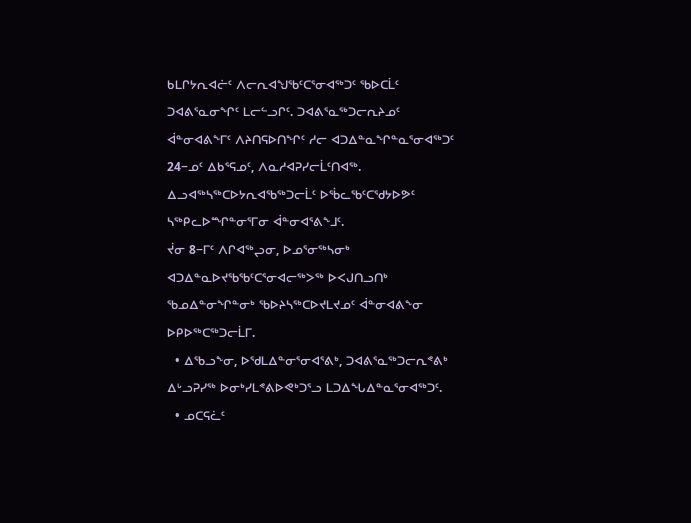ᑲᒪᒋᔭᕆᐊᓖᑦ ᐱᓕᕆᐊᖑᖃᑦᑕᕐᓂᐊᖅᑐᑦ ᖃᐅᑕᒫᑦ ᑐᐊᕕᕐᓇᓂᖏᑦ ᒪᓕᓪᓗᒋᑦ. ᑐᐊᕕᕐᓇᖅᑐᓕᕆᔨᓄᑦ ᐋᓐᓂᐊᕕᖕᒥᑦ ᐱᔨᑎᕋᐅᑎᖏᑦ ᓱᓕ ᐊᑐᐃᓐᓇᖏᓐᓇᕐᓂᐊᖅᑐᑦ 24−ᓄᑦ ᐃᑲᕐᕋᓄᑦ, ᐱᓇᓱᐊᕈᓯᓕᒫᑦᑎᐊᖅ. ᐃᓗᐊᖅᓴᖅᑕᐅᔭᕆᐊᖃᖅᑐᓕᒫᑦ ᐅᖄᓚᖃᑦᑕᖁᔭᐅᕗᑦ ᓴᖅᑭᓚᐅᙱᓐᓂᕐᒥᓂ ᐋᓐᓂᐊᕐᕕᖕᒧᑦ.
ᔫᓂ 8−ᒥᑦ ᐱᒋᐊᖅᖢᓂ, ᐅᓄᕐᓂᖅᓴᓂᒃ ᐊᑐᐃᓐᓇᐅᔪᖃᖃᑦᑕᕐᓂᐊᓕᖅᐳᖅ ᐅᐸᒍᑎᓗᑎᒃ ᖃᓄᐃᓐᓂᖏᓐᓂᒃ ᖃᐅᔨᓴᖅᑕᐅᔪᒪᔪᓄᑦ ᐋᓐᓂᐊᕕᖕᓂ ᐅᑭᐅᖅᑕᖅᑐᓕᒫᒥ.
  • ᐃᖃᓗᖕᓂ, ᐅᖁᒪᐃᓐᓂᕐᓂᐊᕐᕕᒃ, ᑐᐊᕕᕐᓇᖅᑐᓕᕆᕝᕕᒃ ᐃᒡᓗᕈᓯᖅ ᐅᓂᒃᓯᒪᕝᕕᐅᕙᒃᑐᕐᓗ ᒪᑐᐃᖓᐃᓐᓇᕐᓂᐊᖅᑐᑦ.
  • ᓄᑕᕋᓛᑦ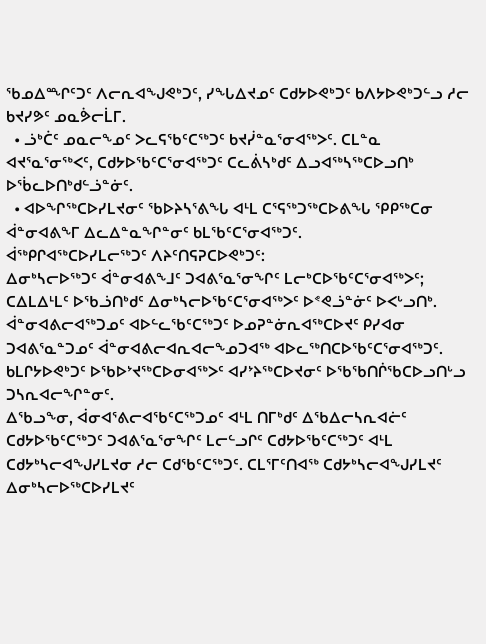ᖃᓄᐃᙱᑦᑐᑦ ᐱᓕᕆᐊᖑᕙᒃᑐᑦ, ᓯᖓᐃᔪᓄᑦ ᑕᑯᔭᐅᕙᒃᑐᑦ ᑲᐱᔭᐅᕙᒃᑐᓪᓗ ᓱᓕ ᑲᔪᓯᕗᑦ ᓄᓇᕘᓕᒫᒥ.
  • ᓘᒃᑖᑦ ᓄᓇᓕᖕᓄᑦ ᐳᓚᕋᖃᑦᑕᖅᑐᑦ ᑲᔪᓰᓐᓇᕐᓂᐊᖅᐳᑦ. ᑕᒪᓐᓇ ᐊᔪᕐᓇᕐᓂᖅᐸᑦ, ᑕᑯᔭᐅᖃᑦᑕᕐᓂᐊᖅᑐᑦ ᑕᓚᕖᓴᒃᑯᑦ ᐃᓗᐊᖅᓴᖅᑕᐅᓗᑎᒃ ᐅᖄᓚᐅᑎᒃᑯᓪᓘᓐᓃᑦ.
  • ᐊᐅᖏᖅᑕᐅᓯᒪᔪᓂᑦ ᖃᐅᔨᓴᕐᕕᖓ ᐊᒻᒪ ᑕᕐᕋᖅᑐᖅᑕᐅᕕᖓ ᕿᑭᖅᑕᓂ ᐋᓐᓂᐊᕕᖕᒥ ᐃᓚᐃᓐᓇᖏᓐᓂᑦ ᑲᒪᖃᑦᑕᕐᓂᐊᖅᑐᑦ.
ᐋᖅᑭᒋᐊᖅᑕᐅᓯᒪᓕᖅᑐᑦ ᐱᔨᑦᑎᕋᕈᑕᐅᕙᒃᑐᑦ:
ᐃᓂᒃᓴᓕᐅᖅᑐᑦ ᐋᓐᓂᐊᕕᖕᒧᑦ ᑐᐊᕕᕐᓇᕐᓂᖏᑦ ᒪᓕᒃᑕᐅᖃᑦᑕᕐᓂᐊᖅᐳᑦ; ᑕᐃᒪᐃᒻᒪᑦ ᐅᖃᓘᑎᒃᑯᑦ ᐃᓂᒃᓴᓕᐅᖃᑦᑕᕐᓂᐊᖅᐳᑦ ᐅᕝᕙᓘᓐᓃᑦ ᐅᐸᒡᓗᑎᒃ.
ᐋᓐᓂᐊᕕᓕᐊᖅᑐᓄᑦ ᐊᐅᓪᓚᖃᑦᑕᖅᑐᑦ ᐅᓄᕈᓐᓃᕆᐊᖅᑕᐅᔪᑦ ᑭᓯᐊᓂ ᑐᐊᕕᕐᓇᓐᑐᓄᑦ ᐋᓐᓂᐊᕕᓕᐊᕆᐊᓕᖕᓄᑐᐊᖅ ᐊᐅᓚᖅᑎᑕᐅᖃᑦᑕᕐᓂᐊᖅᑐᑦ. ᑲᒪᒋᔭᐅᕙᒃᑐᑦ ᐅᖃᐅᔾᔪᖅᑕᐅᓂᐊᖅᐳᑦ ᐊᓯᔾᔨᖅᑕᐅᔪᓂᑦ ᐅᖃᖃᑎᒌᖃᑕᐅᓗᑎᒡᓗ ᑐᓴᕆᐊᓕᖏᓐᓂᑦ.
ᐃᖃᓗᖕᓂ, ᐋᓂᐊᕐᕕᓕᐊᖃᑦᑕᖅᑐᓄᑦ ᐊᒻᒪ ᑎᒥᒃᑯᑦ ᐃᖃᐃᓕᓴᕆᐊᓖᑦ ᑕᑯᔭᐅᖃᑦᑕᖅᑐᑦ ᑐᐊᕕᕐᓇᕐᓂᖏᑦ ᒪᓕᓪᓗᒋᑦ ᑕᑯᔭᐅᖃᑦᑕᖅᑐᑦ ᐊᒻᒪ ᑕᑯᔭᒃᓴᓕᐊᖑᓯᒪᔪᓂ ᓱᓕ ᑕᑯᖃᑦᑕᖅᑐᑦ. ᑕᒪᕐᒥᑦᑎᐊᖅ ᑕᑯᔭᒃᓴᓕᐊᖑᓯᒪᔪᑦ ᐃᓂᒃᓴᓕᐅᖅᑕᐅᓯᒪᔪᑦ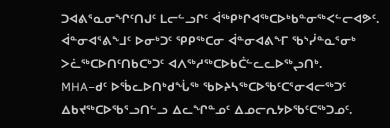ᑐᐊᕕᕐᓇᓂᖏᑦᑎᒍᑦ ᒪᓕᓪᓗᒋᑦ ᐋᖅᑭᒃᒋᐊᖅᑕᐅᒃᑲᓐᓂᖅᐸᓪᓕᐊᕗᑦ.
ᐋᓐᓂᐊᕐᕕᖕᒧᑦ ᐅᓂᒃᑐᑦ ᕿᑭᖅᑕᓂ ᐋᓐᓂᐊᕕᖕᒥ ᖃᔅᓰᓐᓇᕐᓂᒃ ᐳᓛᖅᑕᐅᑎᑦᑎᑲᑕᒃᑐᑦ ᐊᐱᖅᓱᖅᑕᐅᑲᑖᓪᓚᓚᐅᖅᖢᑎᒃ.
MHA−ᑯᑦ ᐅᖄᓚᐅᑎᒃᑯᖔᖅ ᖃᐅᔨᓴᖅᑕᐅᖃᑦᑕᕐᓂᐊᓕᖅᑐᑦ ᐃᑲᔪᖅᑕᐅᖃᕐᓗᑎᓪᓗ ᐃᓚᖏᓐᓄᑦ ᐃᓄᓕᕆᔭᐅᖃᑦᑕᖅᑐᓄᑦ.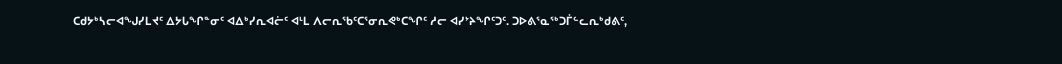ᑕᑯᔭᒃᓴᓕᐊᖑᓯᒪᔪᑦ ᐃᔭᒐᖏᓐᓂᑦ ᐊᐃᒃᓯᕆᐊᓖᑦ ᐊᒻᒪ ᐱᓕᕆᖃᑦᑕᕐᓂᕆᕙᒃᑕᖏᑦ ᓱᓕ ᐊᓯᔾᔨᖏᑦᑐᑦ. ᑐᐅᕕᕐᓇᖅᑐᒦᓪᓚᕆᒃᑯᕕᑦ,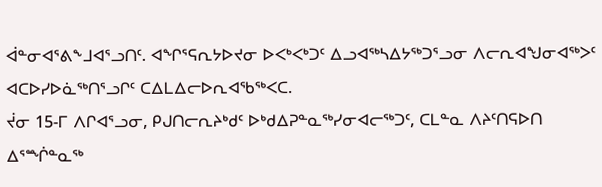ᐋᓐᓂᐊᕐᕕᖕᒧᐊᕐᓗᑎᑦ. ᐊᖏᕐᕋᕆᔭᐅᔪᓂ ᐅᐸᒃᐸᒃᑐᑦ ᐃᓗᐊᖅᓴᐃᔭᖅᑐᕐᓗᓂ ᐱᓕᕆᐊᖑᓂᐊᖅᐳᑦ ᐊᑕᐅᓯᐅᓈᖅᑎᕐᓗᒋᑦ ᑕᐃᒪᐃᓕᐅᕆᐊᖃᖅᐸᑕ.
ᔫᓂ 15-ᒥ ᐱᒋᐊᕐᓗᓂ, ᑭᒍᑎᓕᕆᔨᒃᑯᑦ ᐅᒃᑯᐃᕈᓐᓇᖅᓯᓂᐊᓕᖅᑐᑦ, ᑕᒪᓐᓇ ᐱᔨᑦᑎᕋᐅᑎ ᐃᕐᙲᓐᓇᖅ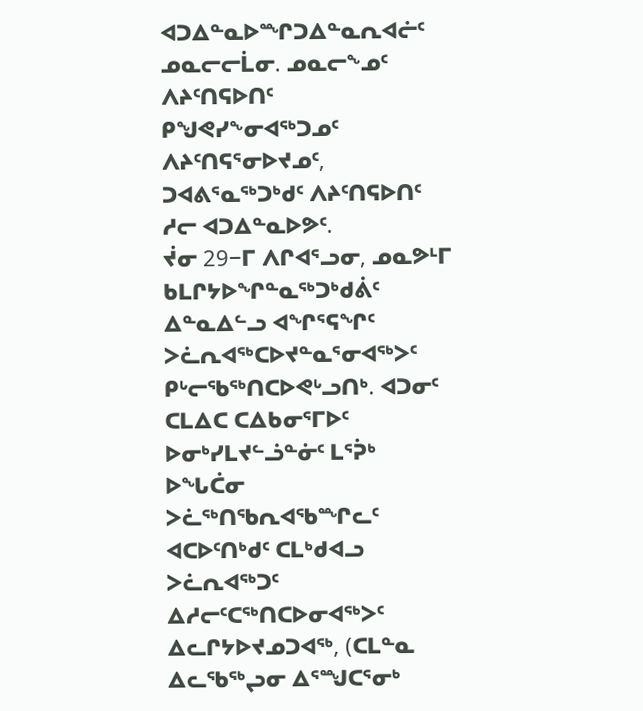ᐊᑐᐃᓐᓇᐅᙱᑐᐃᓐᓇᕆᐊᓖᑦ ᓄᓇᓕᓕᒫᓂ. ᓄᓇᓕᖕᓄᑦ ᐱᔨᑦᑎᕋᐅᑎᑦ ᑭᖑᕙᓯᖕᓂᐊᖅᑐᓄᑦ ᐱᔨᑦᑎᕋᕐᓂᐅᔪᓄᑦ, ᑐᐊᕕᕐᓇᖅᑐᒃᑯᑦ ᐱᔨᑦᑎᕋᐅᑎᑦ ᓱᓕ ᐊᑐᐃᓐᓇᐅᕗᑦ.
ᔫᓂ 29−ᒥ ᐱᒋᐊᕐᓗᓂ, ᓄᓇᕗᒻᒥ ᑲᒪᒋᔭᐅᖏᓐᓇᖅᑐᒃᑯᕖᑦ ᐃᓐᓇᐃᓪᓗ ᐊᖏᕐᕋᖏᑦ ᐳᓛᕆᐊᖅᑕᐅᔪᓐᓇᕐᓂᐊᖅᐳᑦ ᑭᒡᓕᖃᖅᑎᑕᐅᕙᒡᓗᑎᒃ. ᐊᑐᓂᑦ ᑕᒪᐃᑕ ᑕᐃᑲᓂᕐᒥᐅᑦ ᐅᓂᒃᓯᒪᔪᓪᓘᓐᓃᑦ ᒪᕐᕉᒃ ᐅᖓᑖᓂ ᐳᓛᖅᑎᖃᕆᐊᖃᙱᓚᑦ ᐊᑕᐅᑦᑎᒃᑯᑦ ᑕᒪᒃᑯᐊᓗ ᐳᓛᕆᐊᖅᑐᑦ ᐃᓱᓕᑦᑕᖅᑎᑕᐅᓂᐊᖅᐳᑦ ᐃᓚᒋᔭᐅᔪᓄᑐᐊᖅ, (ᑕᒪᓐᓇ ᐃᓚᖃᖅᖢᓂ ᐃᕐᙳᑕᕐᓂᒃ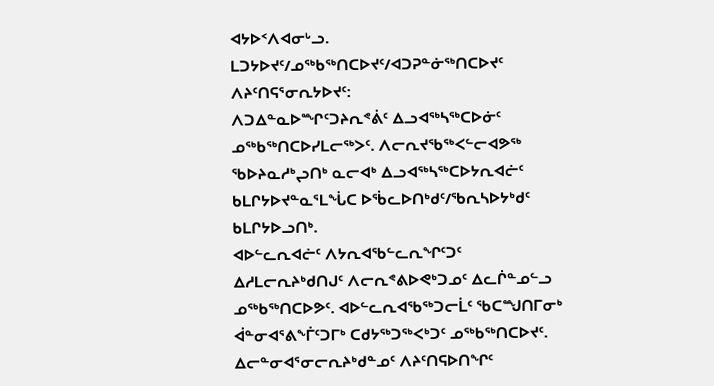ᐊᔭᐅᑉᐱᐊᓂᒡᓗ.
ᒪᑐᔭᐅᔪᑦ/ᓄᖅᑲᖅᑎᑕᐅᔪᑦ/ᐊᑐᕈᓐᓃᖅᑎᑕᐅᔪᑦ ᐱᔨᑦᑎᕋᕐᓂᕆᔭᐅᔪᑦ:
ᐱᑐᐃᓐᓇᐅᙱᑦᑐᔨᕆᕝᕖᑦ ᐃᓗᐊᖅᓴᖅᑕᐅᓃᑦ ᓄᖅᑲᖅᑎᑕᐅᓯᒪᓕᖅᐳᑦ. ᐱᓕᕆᔪᖃᖅᐸᓪᓕᐊᕗᖅ ᖃᐅᔨᓇᓱᒃᖢᑎᒃ ᓇᓕᐊᒃ ᐃᓗᐊᖅᓴᖅᑕᐅᔭᕆᐊᓖᑦ ᑲᒪᒋᔭᐅᔪᓐᓇᕐᒪᖔᑕ ᐅᖄᓚᐅᑎᒃᑯᑦ/ᖃᕆᓴᐅᔭᒃᑯᑦ ᑲᒪᒋᔭᐅᓗᑎᒃ.
ᐊᐅᓪᓚᕆᐊᓖᑦ ᐱᔭᕆᐊᖃᓪᓚᕆᖏᑦᑐᑦ ᐃᓱᒪᓕᕆᔨᒃᑯᑎᒍᑦ ᐱᓕᕆᕝᕕᐅᕙᒃᑐᓄᑦ ᐃᓚᒌᓐᓄᓪᓗ ᓄᖅᑲᖅᑎᑕᐅᕗᑦ. ᐊᐅᓪᓚᕆᐊᖃᖅᑐᓕᒫᑦ ᖃᑕᙳᑎᒥᓂᒃ ᐋᓐᓂᐊᕐᕕᖕᒦᑦᑐᒥᒃ ᑕᑯᔭᖅᑐᖅᐸᒃᑐᑦ ᓄᖅᑲᖅᑎᑕᐅᔪᑦ.
ᐃᓕᓐᓂᐊᕐᓂᓕᕆᔨᒃᑯᓐᓄᑦ ᐱᔨᑦᑎᕋᐅᑎᖏᑦ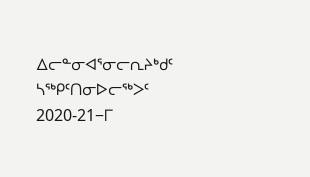ᐃᓕᓐᓂᐊᕐᓂᓕᕆᔨᒃᑯᑦ ᓴᖅᑭᑦᑎᓂᐅᓕᖅᐳᑦ 2020-21−ᒥ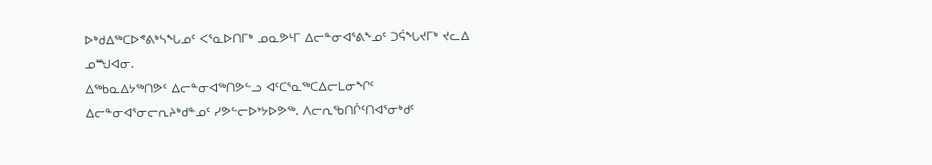ᐅᒃᑯᐃᖅᑕᐅᕝᕕᒃᓴᖓᓄᑦ ᐸᕐᓇᐅᑎᒥᒃ ᓄᓇᕗᒻᒥ ᐃᓕᓐᓂᐊᕐᕕᖕᓄᑦ ᑐᕌᖓᔪᒥᒃ ᔪᓚᐃ ᓄᙳᐊᓂ.
ᐃᖅᑲᓇᐃᔭᖅᑎᕗᑦ ᐃᓕᓐᓂᐊᖅᑎᕗᓪᓗ ᐊᑦᑕᕐᓇᖅᑕᐃᓕᒪᓂᖏᑦ ᐃᓕᓐᓂᐊᕐᓂᓕᕆᔨᒃᑯᓐᓄᑦ ᓯᕗᓪᓕᐅᔾᔭᐅᕗᖅ. ᐱᓕᕆᖃᑎᒌᑦᑎᐊᕐᓂᒃᑯᑦ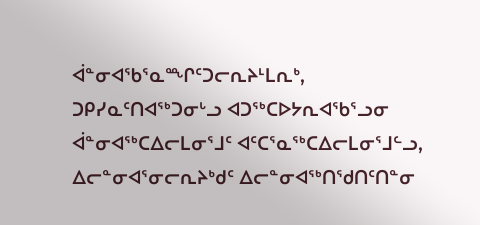ᐋᓐᓂᐊᖃᕐᓇᙱᑦᑐᓕᕆᔨᒻᒪᕆᒃ, ᑐᑭᓯᓇᑦᑎᐊᖅᑐᓂᒡᓗ ᐊᑐᖅᑕᐅᔭᕆᐊᖃᕐᓗᓂ ᐋᓐᓂᐊᖅᑕᐃᓕᒪᓂᕐᒧᑦ ᐊᑦᑕᕐᓇᖅᑕᐃᓕᒪᓂᕐᒧᓪᓗ, ᐃᓕᓐᓂᐊᕐᓂᓕᕆᔨᒃᑯᑦ ᐃᓕᓐᓂᐊᖅᑎᖁᑎᑦᑎᓐᓂ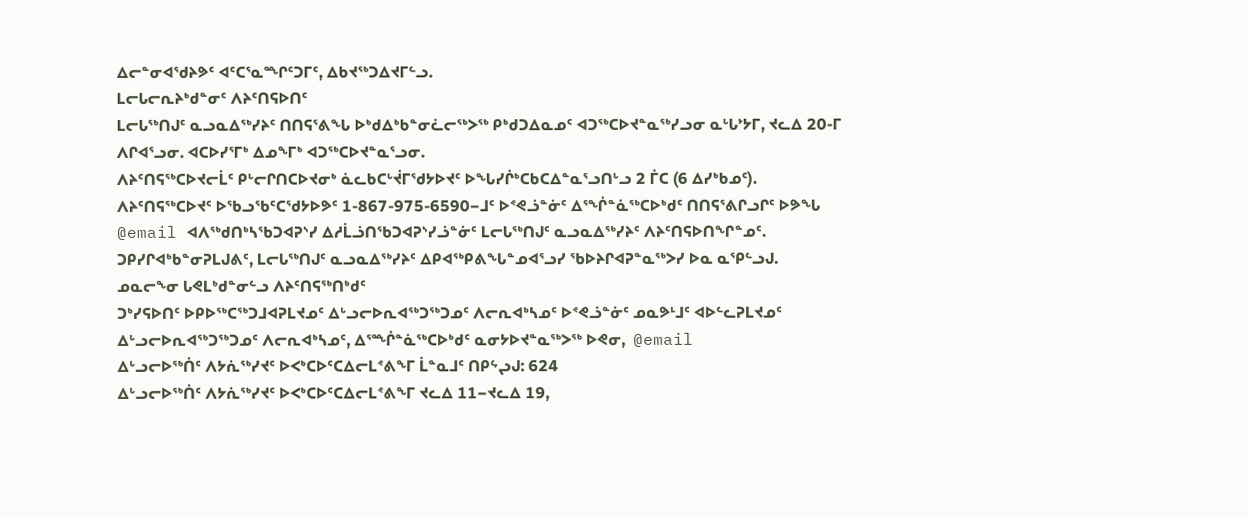ᐃᓕᓐᓂᐊᖁᔨᕗᑦ ᐊᑦᑕᕐᓇᙱᑦᑐᒥᑦ, ᐃᑲᔪᖅᑐᐃᔪᒥᓪᓗ.
ᒪᓕᒐᓕᕆᔨᒃᑯᓐᓂᑦ ᐱᔨᑦᑎᕋᐅᑎᑦ
ᒪᓕᒐᖅᑎᒍᑦ ᓇᓗᓇᐃᖅᓯᔨᑦ ᑎᑎᕋᕐᕕᖓ ᐅᒃᑯᐃᒃᑲᓐᓂᓛᓕᖅᐳᖅ ᑭᒃᑯᑐᐃᓇᓄᑦ ᐊᑐᖅᑕᐅᔪᓐᓇᖅᓯᓗᓂ ᓇᒡᒐᔾᔭᒥ, ᔪᓚᐃ 20-ᒥ ᐱᒋᐊᕐᓗᓂ. ᐊᑕᐅᓯᕐᒥᒃ ᐃᓄᖕᒥᒃ ᐊᑐᖅᑕᐅᔪᓐᓇᕐᓗᓂ.
ᐱᔨᑦᑎᕋᖅᑕᐅᔪᓕᒫᑦ ᑭᒡᓕᒋᑎᑕᐅᔪᓂᒃ ᓈᓚᑲᑕᒡᔫᒥᖁᔭᐅᔪᑦ ᐅᖓᓯᒌᒃᑕᑲᑕᐃᓐᓇᕐᓗᑎᒡᓗ 2 ᒦᑕ (6 ᐃᓯᒃᑲᓄᑦ). ᐱᔨᑦᑎᕋᖅᑕᐅᔪᑦ ᐅᖃᓗᖃᑦᑕᖁᔭᐅᕗᑦ 1-867-975-6590−ᒧᑦ ᐅᕝᕙᓘᓐᓃᑦ ᐃᕐᖐᓐᓈᖅᑕᐅᒃᑯᑦ ᑎᑎᕋᕐᕕᒋᓗᒋᑦ ᐅᕗᖓ @email ᐊᐱᖅᑯᑎᒃᓴᖃᑐᐊᕈᔅᓯ ᐃᓱᒫᓘᑎᖃᑐᐊᕈᔅᓯᓘᓐᓃᑦ ᒪᓕᒐᖅᑎᒍᑦ ᓇᓗᓇᐃᖅᓯᔨᑦ ᐱᔨᑦᑎᕋᐅᑎᖏᓐᓄᑦ. ᑐᑭᓯᒋᐊᒃᑲᓐᓂᕈᒪᒍᕕᑦ, ᒪᓕᒐᖅᑎᒍᑦ ᓇᓗᓇᐃᖅᓯᔨᑦ ᐃᑭᐊᖅᑭᕕᖓᓐᓄᐊᕐᓗᓯ ᖃᐅᔨᒋᐊᕈᓐᓇᖅᐳᓯ ᐅᓇ ᓇᕿᓪᓗᒍ.
ᓄᓇᓕᖕᓂ ᒐᕙᒪᒃᑯᓐᓂᓪᓗ ᐱᔨᑦᑎᕋᖅᑎᒃᑯᑦ
ᑐᒃᓯᕋᐅᑎᑦ ᐅᑭᐅᖅᑕᖅᑐᒧᐊᕈᒪᔪᓄᑦ ᐃᒡᓗᓕᐅᕆᐊᖅᑐᖅᑐᓄᑦ ᐱᓕᕆᐊᒃᓴᓄᑦ ᐅᕝᕙᓘᓐᓃᑦ ᓄᓇᕗᒻᒧᑦ ᐊᐅᓪᓚᕈᒪᔪᓄᑦ ᐃᒡᓗᓕᐅᕆᐊᖅᑐᖅᑐᓄᑦ ᐱᓕᕆᐊᒃᓴᓄᑦ, ᐃᕐᙲᓐᓈᖅᑕᐅᒃᑯᑦ ᓇᓂᔭᐅᔪᓐᓇᖅᐳᖅ ᐅᕙᓂ,  @email
ᐃᒡᓗᓕᐅᖅᑏᑦ ᐱᔭᕇᖅᓯᔪᑦ ᐅᐸᒃᑕᐅᑦᑕᐃᓕᒪᕝᕕᖕᒥ ᒫᓐᓇᒧᑦ ᑎᑭᖦᖢᒍ: 624
ᐃᒡᓗᓕᐅᖅᑏᑦ ᐱᔭᕇᖅᓯᔪᑦ ᐅᐸᒃᑕᐅᑦᑕᐃᓕᒪᕝᕕᖕᒥ ᔪᓚᐃ 11−ᔪᓚᐃ 19,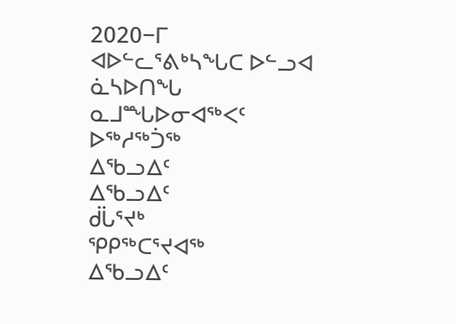2020−ᒥ
ᐊᐅᓪᓚᕐᕕᒃᓴᖓᑕ ᐅᓪᓗᐊ
ᓈᓴᐅᑎᖓ
ᓇᒧᙵᐅᓂᐊᖅᐸᑦ
ᐅᖅᓱᖅᑑᖅ
ᐃᖃᓗᐃᑦ
ᐃᖃᓗᐃᑦ
ᑰᒑᕐᔪᒃ
ᕿᑭᖅᑕᕐᔪᐊᖅ
ᐃᖃᓗᐃᑦ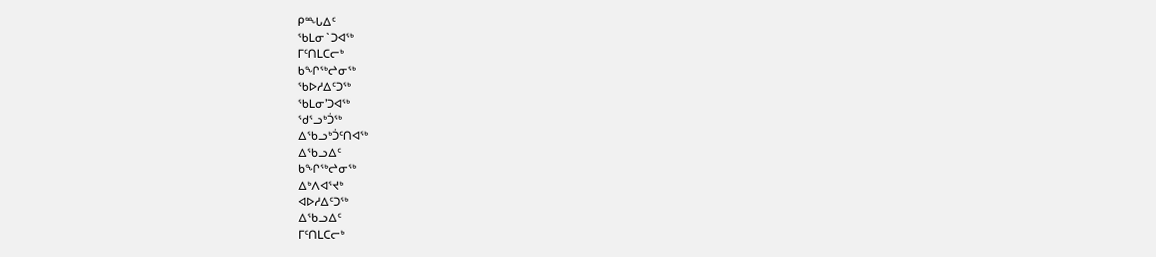ᑭᙵᐃᑦ
ᖃᒪᓂ`ᑐᐊᖅ
ᒥᑦᑎᒪᑕᓕᒃ
ᑲᖏᖅᖠᓂᖅ
ᖃᐅᓱᐃᑦᑐᖅ
ᖃᒪᓂ’ᑐᐊᖅ
ᖁᕐᓗᒃᑑᖅ
ᐃᖃᓗᒃᑑᑦᑎᐊᖅ
ᐃᖃᓗᐃᑦ
ᑲᖏᖅᖠᓂᖅ
ᐃᒃᐱᐊᕐᔪᒃ
ᐊᐅᓱᐃᑦᑐᖅ
ᐃᖃᓗᐃᑦ
ᒥᑦᑎᒪᑕᓕᒃ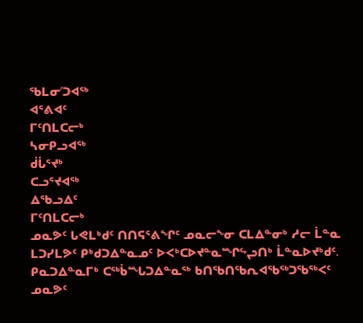ᖃᒪᓂ’ᑐᐊᖅ
ᐊᕐᕕᐊᑦ
ᒥᑦᑎᒪᑕᓕᒃ
ᓴᓂᑭᓗᐊᖅ
ᑰᒑᕐᔪᒃ
ᑕᓗᕐᔪᐊᖅ
ᐃᖃᓗᐃᑦ
ᒥᑦᑎᒪᑕᓕᒃ
ᓄᓇᕗᑦ ᒐᕙᒪᒃᑯᑦ ᑎᑎᕋᕐᕕᖏᑦ ᓄᓇᓕᖕᓂ ᑕᒪᐃᓐᓂᒃ ᓱᓕ ᒫᓐᓇ ᒪᑐᓯᒪᕗᑦ ᑭᒃᑯᑐᐃᓐᓇᓄᑦ ᐅᐸᒃᑕᐅᔪᓐᓇᙱᖦᖢᑎᒃ ᒫᓐᓇᐅᔪᒃᑯᑦ. ᑭᓇᑐᐃᓐᓇᒥᒃ ᑕᖅᑳᙵᑐᐃᓐᓇᖅ ᑲᑎᖃᑎᖃᕆᐊᖃᖅᑐᖃᖅᐸᑦ ᓄᓇᕗᑦ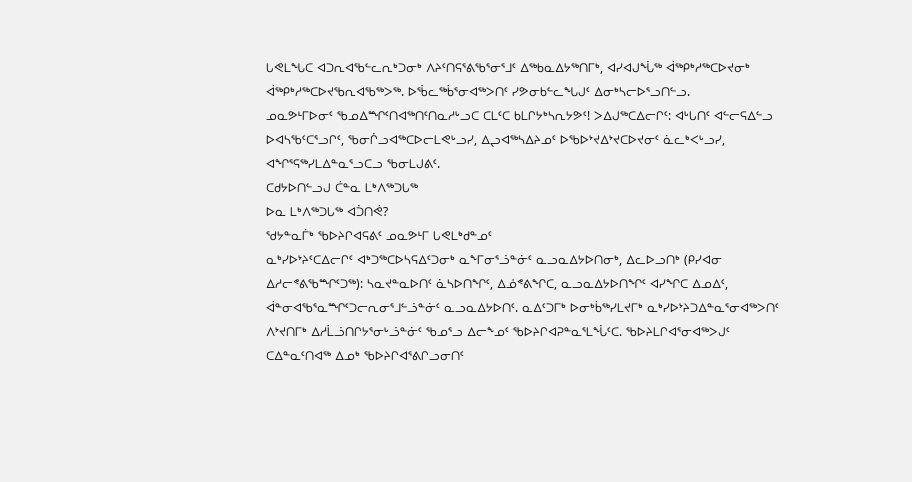ᒐᕙᒪᖓᑕ ᐊᑐᕆᐊᖃᓪᓚᕆᒃᑐᓂᒃ ᐱᔨᑦᑎᕋᕐᕕᖃᕐᓂᕐᒧᑦ ᐃᖅᑲᓇᐃᔭᖅᑎᒥᒃ, ᐊᓯᐊᒍᖔᖅ ᐋᖅᑭᒃᓱᖅᑕᐅᔪᓂᒃ ᐋᖅᑭᒃᓱᖅᑕᐅᔪᖃᕆᐊᖃᖅᐳᖅ. ᐅᖄᓚᖅᑳᕐᓂᐊᖅᐳᑎᑦ ᓯᕗᓂᑲᓪᓚᖓᒍᑦ ᐃᓂᒃᓴᓕᐅᕐᓗᑎᓪᓗ.
ᓄᓇᕗᒻᒥᐅᓂᑦ ᖃᓄᐃᙱᑦᑎᐊᖅᑎᑦᑎᓇᓱᒡᓗᑕ ᑕᒪᑦᑕ ᑲᒪᒋᔭᒃᓴᕆᔭᕗᑦ! ᐳᐃᒍᖅᑕᐃᓕᒋᑦ: ᐊᒡᒐᑎᑦ ᐊᓪᓕᕋᐃᓪᓗ ᐅᐊᓴᖃᑦᑕᕐᓗᒋᑦ, ᖃᓂᒌᓗᐊᖅᑕᐅᓕᒪᕙᒡᓗᓯ, ᐃᖢᐊᖅᓴᐃᔨᓄᑦ ᐅᖃᐅᔾᔪᐃᔾᔪᑕᐅᔪᓂᑦ ᓈᓚᒃᐸᒡᓗᓯ, ᐊᖏᕐᕋᖅᓯᒪᐃᓐᓇᕐᓗᑕᓗ ᖃᓂᒪᒍᕕᑦ.
ᑕᑯᔭᐅᑎᓪᓗᒍ ᑖᓐᓇ ᒪᒃᐱᖅᑐᒐᖅ
ᐅᓇ ᒪᒃᐱᖅᑐᒐᖅ ᐊᑑᑎᕚ?
ᖁᔭᓐᓇᒦᒃ ᖃᐅᔨᒋᐊᕋᕕᑦ ᓄᓇᕗᒻᒥ ᒐᕙᒪᒃᑯᓐᓄᑦ
ᓇᒃᓯᐅᔾᔨᑦᑕᐃᓕᒋᑦ ᐊᒃᑐᖅᑕᐅᓴᕋᐃᑦᑐᓂᒃ ᓇᖕᒥᓂᕐᓘᓐᓃᑦ ᓇᓗᓇᐃᔭᐅᑎᓂᒃ, ᐃᓚᐅᓗᑎᒃ (ᑭᓯᐊᓂ ᐃᓱᓕᕝᕕᖃᙱᑦᑐᖅ): ᓴᓇᔪᓐᓇᐅᑎᑦ ᓈᓴᐅᑎᖏᑦ, ᐃᓅᕝᕕᖏᑕ, ᓇᓗᓇᐃᔭᐅᑎᖏᑦ ᐊᓯᖏᑕ ᐃᓄᐃᑦ, ᐋᓐᓂᐊᖃᕐᓇᙱᑦᑐᓕᕆᓂᕐᒧᓪᓘᓐᓃᑦ ᓇᓗᓇᐃᔭᐅᑎᑦ. ᓇᐃᑦᑐᒥᒃ ᐅᓂᒃᑳᖅᓯᒪᔪᒥᒃ ᓇᒃᓯᐅᔾᔨᑐᐃᓐᓇᕐᓂᐊᖅᐳᑎᑦ ᐱᔾᔪᑎᒥᒃ ᐃᓱᒫᓘᑎᒋᔭᕐᓂᒡᓘᓐᓃᑦ ᖃᓄᕐᓗ ᐃᓕᖕᓄᑦ ᖃᐅᔨᒋᐊᕈᓐᓇᕐᒪᖔᑦᑕ. ᖃᐅᔨᒪᒋᐊᕐᓂᐊᖅᐳᒍᑦ ᑕᐃᓐᓇᑦᑎᐊᖅ ᐃᓄᒃ ᖃᐅᔨᒋᐊᕐᕕᒋᓗᓂᑎᑦ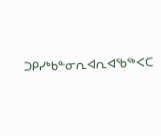ᑐᑭᓯᒃᑲᓐᓂᕆᐊᕆᐊᖃᖅᐸᑕ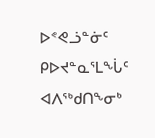ᐅᕝᕙᓘᓐᓃᑦ ᑭᐅᔪᓐᓇᕐᒪᖔᑦ ᐊᐱᖅᑯᑎᖕᓂᒃ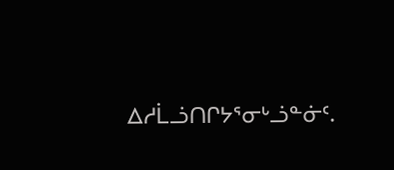ᐃᓱᒫᓘᑎᒋᔭᕐᓂᒡᓘᓐᓃᑦ.